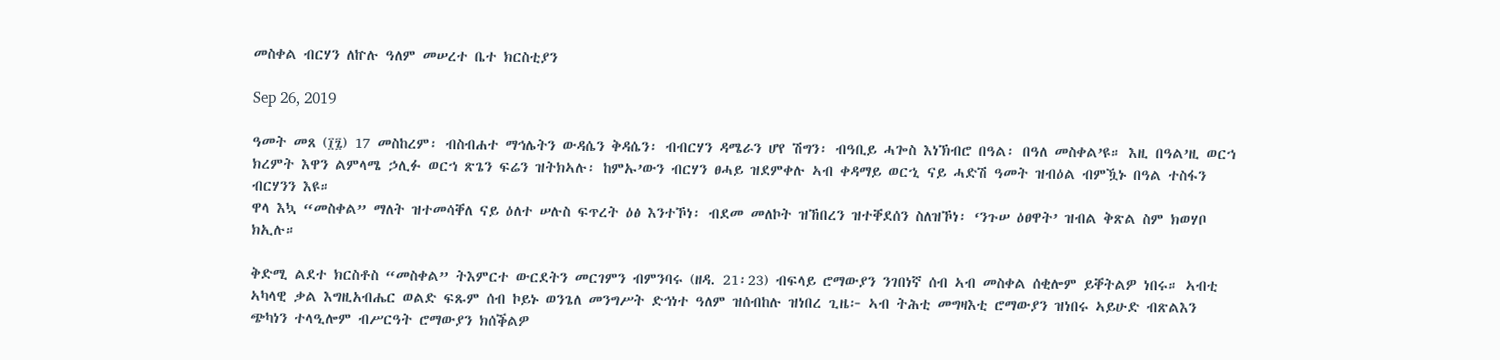መስቀል ብርሃን ለኵሉ ዓለም መሠረተ ቤተ ክርስቲያን

Sep 26, 2019

ዓመት መጸ (፲፯) 17 መስከረም፡ ብስብሐተ ማኅሌትን ውዳሴን ቅዳሴን፡ ብብርሃን ዳሜራን ሆየ ሽግን፡ ብዓቢይ ሓጐስ እነኽብሮ በዓል፡ በዓለ መስቀል’ዩ። እዚ በዓል’ዚ ወርኀ ክረምት እዋን ልምላሜ ኃሊፉ ወርኀ ጽጌን ፍሬን ዝትክኣሉ፡ ከምኡ’ውን ብርሃን ፀሓይ ዝደምቀሉ ኣብ ቀዳማይ ወርኂ ናይ ሓድሽ ዓመት ዝብዕል ብምዃኑ በዓል ተስፋን ብርሃንን እዩ።
ዋላ እኳ “መስቀል” ማለት ዝተመሳቐለ ናይ ዕለተ ሠሉስ ፍጥረት ዕፅ እንተኾነ፡ ብደመ መለኮት ዝኸበረን ዝተቐደሰን ስለዝኾነ፡ ‘ንጉሠ ዕፀዋት’ ዝብል ቅጽል ስም ክወሃቦ ክኢሉ።

ቅድሚ ልደተ ክርስቶስ “መስቀል” ትእምርተ ውርደትን መርገምን ብምንባሩ (ዘዳ. 21፡23) ብፍላይ ሮማውያን ንገበነኛ ሰብ ኣብ መስቀል ሰቂሎም ይቐትልዎ ነበሩ። ኣብቲ ኣካላዊ ቃል እግዚአብሔር ወልድ ፍጹም ሰብ ኮይኑ ወንጌለ መንግሥት ድኅነተ ዓለም ዝሰብከሉ ዝነበረ ጊዜ፦ ኣብ ትሕቲ መግዛእቲ ሮማውያን ዝነበሩ ኣይሁድ ብጽልእን ጭካነን ተላዒሎም ብሥርዓት ሮማውያን ክሰቕልዎ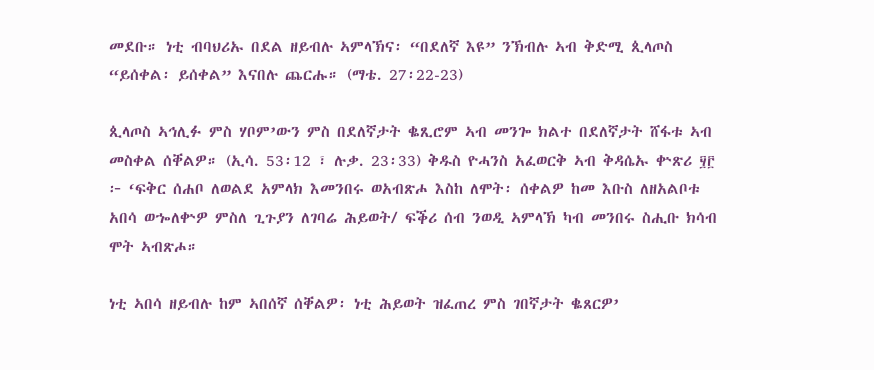መደቡ። ነቲ ብባህሪኡ በደል ዘይብሉ ኣምላኽና፡ “በደለኛ እዩ” ንኽብሉ ኣብ ቅድሚ ጲላጦስ “ይሰቀል፡ ይሰቀል” እናበሉ ጨርሑ። (ማቴ. 27፡22-23)

ጲላጦስ ኣኅሊፉ ምስ ሃቦም’ውን ምስ በደለኛታት ቈጺሮም ኣብ መንጐ ክልተ በደለኛታት ሸፋቱ ኣብ መስቀል ሰቐልዎ። (ኢሳ. 53፡12 ፣ ሉቃ. 23፡33) ቅዱስ ዮሓንስ አፈወርቅ ኣብ ቅዳሴኡ ቍጽሪ ፶፫ ፦ ‘ፍቅር ሰሐቦ ለወልደ አምላክ እመንበሩ ወአብጽሖ እስከ ለሞት፡ ሰቀልዎ ከመ እቡስ ለዘአልቦቱ አበሳ ወኈለቍዎ ምስለ ጊጉያን ለገባሬ ሕይወት/ ፍቕሪ ሰብ ንወዲ ኣምላኽ ካብ መንበሩ ስሒቡ ክሳብ ሞት ኣብጽሖ።

ነቲ ኣበሳ ዘይብሉ ከም ኣበሰኛ ሰቐልዎ፡ ነቲ ሕይወት ዝፈጠረ ምስ ገበኛታት ቈጸርዎ’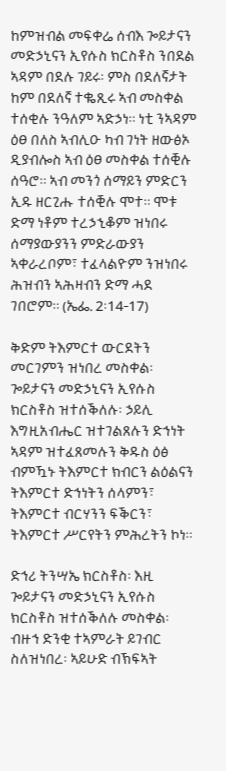ከምዝብል መፍቀሬ ሰብእ ጐይታናን መድኃኒናን ኢየሱስ ክርስቶስ ንበደል ኣዳም በደሉ ገይሩ፡ ምስ በደለኛታት ከም በደለኛ ተቈጺሩ ኣብ መስቀል ተሰቂሉ ንዓለም ኣድኃነ። ነቲ ንኣዳም ዕፀ በለስ ኣብሊዑ ካብ ገነት ዘውፅኦ ዲያብሎስ ኣብ ዕፀ መስቀል ተሰቒሉ ሰዓሮ። ኣብ መንጎ ሰማይን ምድርን ኢዱ ዘርጊሑ ተሰቒሉ ሞተ። ሞቱ ድማ ነቶም ተረኃኂቆም ዝነበሩ ሰማያውያንን ምድራውያን ኣቀራረቦም፣ ተፈላልዮም ንዝነበሩ ሕዝብን ኣሕዛብን ድማ ሓደ ገበሮም። (ኤፌ. 2፡14-17)

ቅድም ትእምርተ ውርደትን መርገምን ዝነበረ መስቀል፡ ጐይታናን መድኃኒናን ኢየሱስ ክርስቶስ ዝተሰቕለሉ፡ ኃይሊ እግዚአብሔር ዝተገልጸሉን ድኅነት ኣዳም ዝተፈጸመሉን ቅዱስ ዕፅ ብምዃኑ ትእምርተ ክብርን ልዕልናን ትእምርተ ድኅነትን ሰላምን፣ ትእምርተ ብርሃንን ፍቕርን፣ ትእምርተ ሥርየትን ምሕረትን ኮነ።

ድኅሪ ትንሣኤ ክርስቶስ፡ እዚ ጐይታናን መድኃኒናን ኢየሱስ ክርስቶስ ዝተሰቕለሉ መስቀል፡ ብዙኅ ድንቂ ተኣምራት ይገብር ስለዝነበረ፡ ኣይሁድ ብኽፍኣት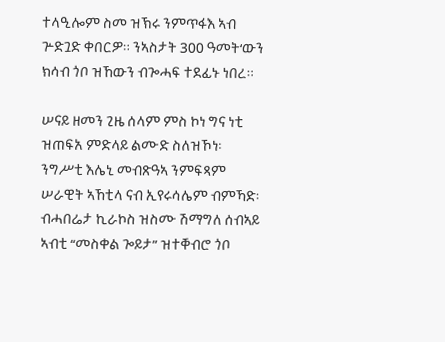ተላዒሎም ስመ ዝኽሩ ንምጥፋእ ኣብ ጕድጓድ ቀበርዎ። ንኣስታት 300 ዓመት‘ውን ክሳብ ጎቦ ዝኸውን ብጐሓፍ ተደፊኑ ነበረ።

ሠናይ ዘመን ጊዜ ሰላም ምስ ኮነ ግና ነቲ ዝጠፍአ ምድላይ ልሙድ ስለዝኾነ፡ ንግሥቲ እሌኒ መብጽዓኣ ንምፍጻም ሠራዊት ኣኸቲላ ናብ ኢየሩሳሌም ብምኻድ፡ ብሓበሬታ ኪራኮስ ዝስሙ ሽማግለ ሰብኣይ ኣብቲ “መስቀል ጐይታ” ዝተቐብሮ ጎቦ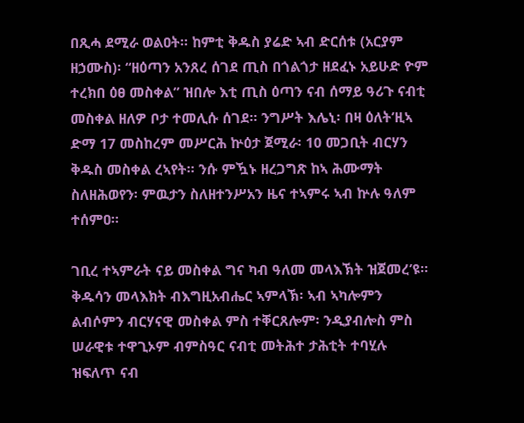በጺሓ ደሚራ ወልዐት። ከምቲ ቅዱስ ያሬድ ኣብ ድርሰቱ (አርያም ዘኃሙስ)፡ “ዘዕጣን አንጸረ ሰገደ ጢስ በጎልጎታ ዘደፈኑ አይሁድ ዮም ተረክበ ዕፀ መስቀል” ዝበሎ እቲ ጢስ ዕጣን ናብ ሰማይ ዓሪጉ ናብቲ መስቀል ዘለዎ ቦታ ተመሊሱ ሰገደ። ንግሥት እሌኒ፡ በዛ ዕለት’ዚኣ ድማ 17 መስከረም መሥርሕ ኵዕታ ጀሚራ፡ 10 መጋቢት ብርሃን ቅዱስ መስቀል ረኣየት። ንሱ ምዃኑ ዘረጋግጽ ከኣ ሕሙማት ስለዘሕወየን፡ ምዉታን ስለዘተንሥአን ዜና ተኣምሩ ኣብ ኵሉ ዓለም ተሰምዐ።

ገቢረ ተኣምራት ናይ መስቀል ግና ካብ ዓለመ መላእኽት ዝጀመረ’ዩ። ቅዱሳን መላእክት ብእግዚአብሔር ኣምላኽ፡ ኣብ ኣካሎምን ልብሶምን ብርሃናዊ መስቀል ምስ ተቐርጸሎም፡ ንዲያብሎስ ምስ ሠራዊቱ ተዋጊኦም ብምስዓር ናብቲ መትሕተ ታሕቲት ተባሂሉ ዝፍለጥ ናብ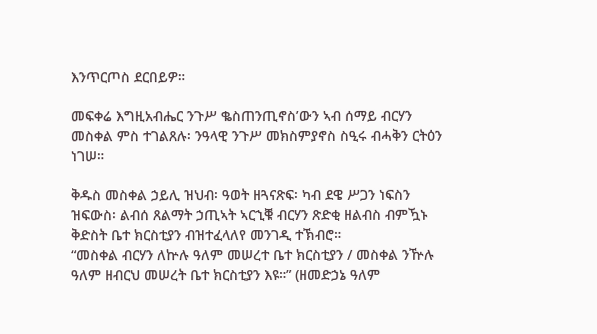እንጥርጦስ ደርበይዎ።

መፍቀሬ እግዚአብሔር ንጉሥ ቈስጠንጢኖስ’ውን ኣብ ሰማይ ብርሃን መስቀል ምስ ተገልጸሉ፡ ንዓላዊ ንጉሥ መክስምያኖስ ስዒሩ ብሓቅን ርትዕን ነገሠ።

ቅዱስ መስቀል ኃይሊ ዝህብ፡ ዓወት ዘጓናጽፍ፡ ካብ ደዌ ሥጋን ነፍስን ዝፍውስ፡ ልብሰ ጸልማት ኃጢኣት ኣርኂቑ ብርሃን ጽድቂ ዘልብስ ብምዃኑ ቅድስት ቤተ ክርስቲያን ብዝተፈላለየ መንገዲ ተኽብሮ።
“መስቀል ብርሃን ለኵሉ ዓለም መሠረተ ቤተ ክርስቲያን / መስቀል ንዅሉ ዓለም ዘብርህ መሠረት ቤተ ክርስቲያን እዩ።” (ዘመድኃኔ ዓለም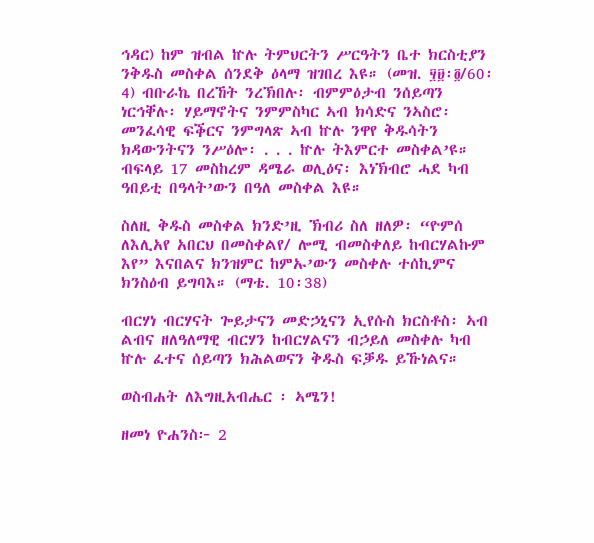ኅዳር) ከም ዝብል ኵሉ ትምህርትን ሥርዓትን ቤተ ክርስቲያን ንቅዱስ መስቀል ሰንደቅ ዕላማ ዝገበረ እዩ። (መዝ. ፶፱፡፬/60፡4) ብቡራኬ በረኸት ንረኽበሉ፡ ብምምዕታብ ንሰይጣን ነርኅቐሉ፡ ሃይማኖትና ንምምስካር ኣብ ክሳድና ንኣስሮ፡ መንፈሳዊ ፍቕርና ንምግላጽ ኣብ ኵሉ ንዋየ ቅዱሳትን ክዳውንትናን ንሥዕሎ፡ . . . ኵሉ ትእምርተ መስቀል’ዩ። ብፍላይ 17 መስከረም ዳሜራ ወሊዕና፡ እነኽብሮ ሓደ ካብ ዓበይቲ በዓላት’ውን በዓለ መስቀል እዩ።

ስለዚ ቅዱስ መስቀል ክንድ’ዚ ኽብሪ ስለ ዘለዎ፡ “ዮምሰ ለእሊአየ አበርህ በመስቀልየ/ ሎሚ ብመስቀለይ ከብርሃልኩም እየ” እናበልና ክንዝምር ከምኡ’ውን መስቀሉ ተሰኪምና ክንስዕብ ይግባእ። (ማቴ. 10፡38)

ብርሃነ ብርሃናት ጐይታናን መድኃኒናን ኢየሱስ ክርስቶስ፡ ኣብ ልብና ዘለዓለማዊ ብርሃን ከብርሃልናን ብኃይለ መስቀሉ ካብ ኵሉ ፈተና ሰይጣን ክሕልወናን ቅዱስ ፍቓዱ ይኹነልና።

ወስብሐት ለእግዚአብሔር ፡ ኣሜን!

ዘመነ ዮሐንስ፦ 2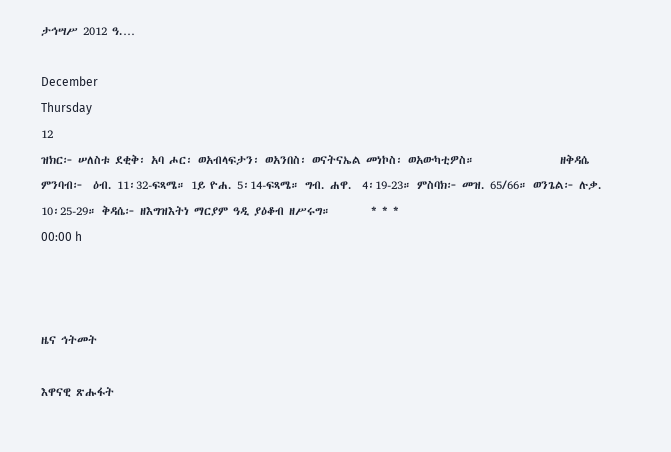ታኅሣሥ 2012 ዓ.…

December
Thursday
12
ዝክር፦ ሠለስቱ ደቂቅ፡ አባ ሖር፡ ወአብላፍታን፡ ወአንበስ፡ ወናትናኤል መነኮስ፡ ወአውካቲዎስ።                 ዘቅዳሴ ምንባብ፦  ዕብ. 11፡32-ፍጻሜ። 1ይ ዮሐ. 5፡14-ፍጻሜ። ግብ. ሐዋ.  4፡19-23። ምስባክ፦ መዝ. 65/66። ወንጌል፦ ሉቃ. 10፡25-29። ቅዳሴ፦ ዘእግዝእትነ ማርያም ዓዲ ያዕቆብ ዘሥሩግ።        * * *
00:00 h



ዜና ኅትመት

እዋናዊ ጽሑፋት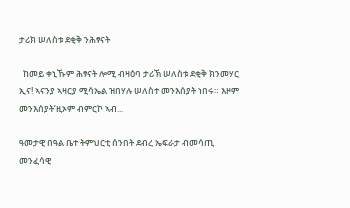ታሪክ ሠለስቱ ደቂቅ ንሕፃናት

  ከመይ ቀኒኹም ሕፃናት ሎሚ ብዛዕባ ታሪኽ ሠለስቱ ደቂቅ ክንመሃር ኢና! ኣናንያ ኣዛርያ ሚሳኤል ዝበሃሉ ሠለስተ መንእሰያት ነበሩ። እዞም መንእሰያት’ዚኦም ብምርኮ ኣብ...

ዓመታዊ በዓል ቤተ ትምህርቲ ሰንበት ደብረ ኤፍራታ ብመሳጢ መንፈሳዊ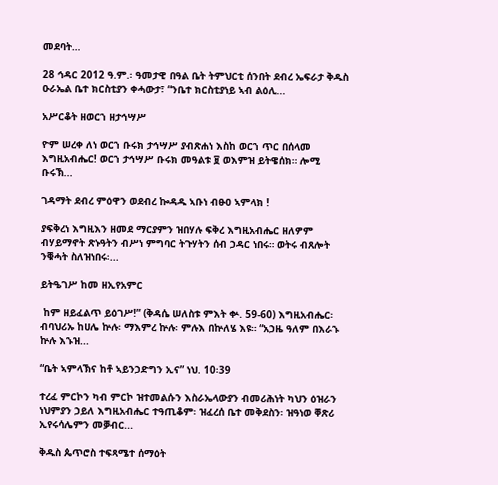መደባት…

28 ኅዳር 2012 ዓ.ም.፡ ዓመታዊ በዓል ቤት ትምህርቲ ሰንበት ደብረ ኤፍራታ ቅዱስ ዑራኤል ቤተ ክርስቲያን ቀሓውታ፣ “ንቤተ ክርስቲያነይ ኣብ ልዕሊ...

አሥርቆት ዘወርኀ ዘታኅሣሥ

ዮም ሠረቀ ለነ ወርኀ ቡሩክ ታኅሣሥ ያብጽሐነ እስከ ወርኀ ጥር በሰላመ እግዚአብሔር! ወርኀ ታኅሣሥ ቡሩክ መዓልቱ ፱ ወእምዝ ይትዌሰክ። ሎሚ ቡሩኽ...

ገዳማት ደብረ ምዕዋን ወደብረ ኰዳዱ ኣቡነ ብፁዐ ኣምላክ !

ያፍቅረነ እግዚእን ዘመደ ማርያምን ዝበሃሉ ፍቅረ እግዚአብሔር ዘለዎም ብሃይማኖት ጽኑዓትን ብሥነ ምግባር ትጉሃትን ሰብ ኃዳር ነበሩ። ወትሩ ብጸሎት ንቑሓት ስለዝነበሩ፡...

ይትዔገሥ ከመ ዘኢየአምር

 ከም ዘይፈልጥ ይዕገሥ!” (ቅዳሴ ሠለስቱ ምእት ቍ. 59-60) እግዚአብሔር፡ ብባህሪኡ ከሀሌ ኵሉ፡ ማእምረ ኵሉ፡ ምሉእ በኵለሄ እዩ። “አኃዜ ዓለም በእራኁ ኵሉ እኁዝ...

“ቤት ኣምላኽና ከቶ ኣይንኃድግን ኢና” ነህ. 10፡39

ተረፈ ምርኮን ካብ ምርኮ ዝተመልሱን እስራኤላውያን ብመሪሕነት ካህን ዕዝራን ነህምያን ኃይለ እግዚአብሔር ተዓጢቆም፡ ዝፈረሰ ቤተ መቅደስን፡ ዝዓነወ ቐጽሪ ኢየሩሳሌምን መቓብር...

ቅዱስ ጴጥሮስ ተፍጻሜተ ሰማዕት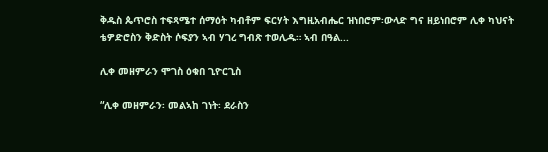ቅዱስ ጴጥሮስ ተፍጻሜተ ሰማዕት ካብቶም ፍርሃት እግዚአብሔር ዝነበሮም፡ውላድ ግና ዘይነበሮም ሊቀ ካህናት ቴዎድሮስን ቅድስት ሶፍያን ኣብ ሃገረ ግብጽ ተወሊዱ። ኣብ በዓል...

ሊቀ መዘምራን ሞገስ ዕቁበ ጊዮርጊስ

“ሊቀ መዘምራን፡ መልኣከ ገነት፡ ደራስን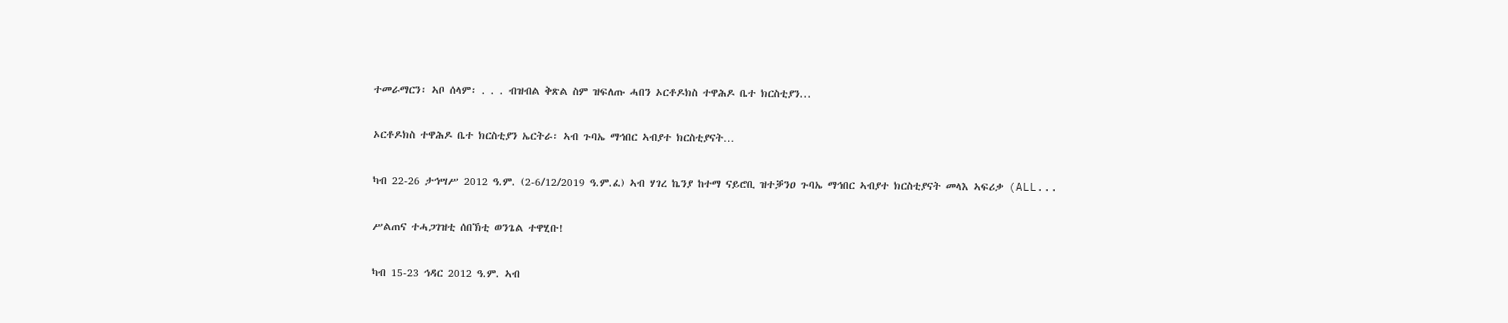ተመራማርን፡ ኣቦ ሰላም፡ . . . ብዝብል ቅጽል ስም ዝፍለጡ ሓበን ኦርቶዶክስ ተዋሕዶ ቤተ ክርስቲያን...

ኦርቶዶክስ ተዋሕዶ ቤተ ክርስቲያን ኤርትራ፡ ኣብ ጉባኤ ማኅበር ኣብያተ ክርስቲያናት…

ካብ 22-26 ታኅሣሥ 2012 ዓ.ም. (2-6/12/2019 ዓ.ም.ፈ) ኣብ ሃገረ ኬንያ ከተማ ናይሮቢ ዝተቓንዐ ጉባኤ ማኅበር ኣብያተ ክርስቲያናት መላእ ኣፍሪቃ (ALL...

ሥልጠና ተሓጋገዝቲ ሰበኽቲ ወንጌል ተዋሂቡ!

ካብ 15-23 ኅዳር 2012 ዓ.ም. ኣብ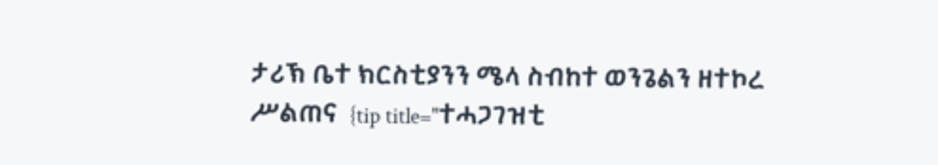ታሪኽ ቤተ ክርስቲያንን ሜላ ስብከተ ወንጌልን ዘተኮረ ሥልጠና  {tip title="ተሓጋገዝቲ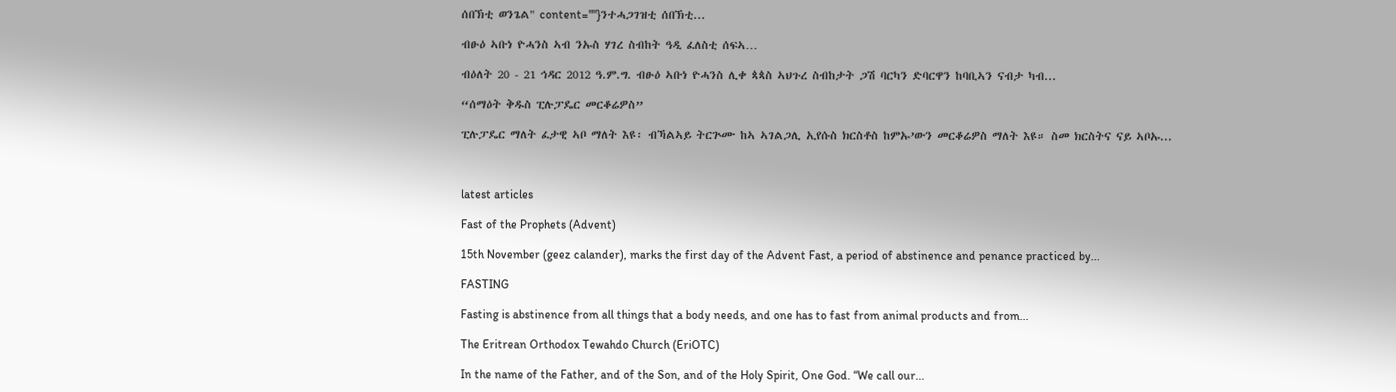ሰበኽቲ ወንጌል" content=""}ንተሓጋገዝቲ ሰበኽቲ...

ብፁዕ ኣቡነ ዮሓንስ ኣብ ንኡስ ሃገረ ስብከት ዓዲ ፈለስቲ ሰፍኣ…

ብዕለት 20 - 21 ኅዳር 2012 ዓ.ም.ግ. ብፁዕ ኣቡነ ዮሓንስ ሊቀ ጳጳስ ኣህጉረ ስብከታት ጋሽ ባርካን ድባርዋን ከባቢኣን ናብታ ካብ...

“ሰማዕት ቅዱስ ፒሉፓዴር መርቆሬዎስ”

ፒሉፓዴር ማለት ፈታዊ ኣቦ ማለት እዩ፡ ብኻልኣይ ትርጕሙ ከኣ ኣገልጋሊ ኢየሱስ ክርስቶስ ከምኡ’ውን መርቆሬዎስ ማለት እዩ። ስመ ክርስትና ናይ ኣቦኡ...



latest articles

Fast of the Prophets (Advent)

15th November (geez calander), marks the first day of the Advent Fast, a period of abstinence and penance practiced by...

FASTING

Fasting is abstinence from all things that a body needs, and one has to fast from animal products and from...

The Eritrean Orthodox Tewahdo Church (EriOTC)

In the name of the Father, and of the Son, and of the Holy Spirit, One God. “We call our...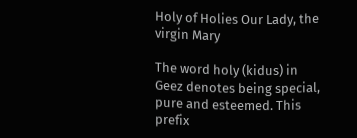Holy of Holies Our Lady, the virgin Mary

The word holy (kidus) in Geez denotes being special, pure and esteemed. This prefix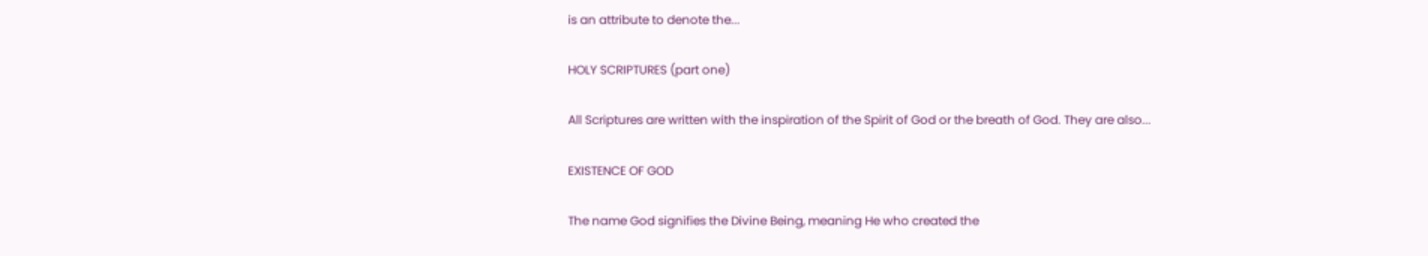is an attribute to denote the...

HOLY SCRIPTURES (part one)

All Scriptures are written with the inspiration of the Spirit of God or the breath of God. They are also...

EXISTENCE OF GOD

The name God signifies the Divine Being, meaning He who created the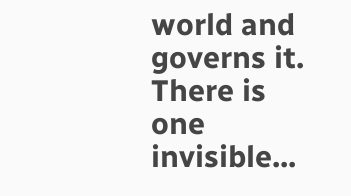world and governs it. There is one invisible...